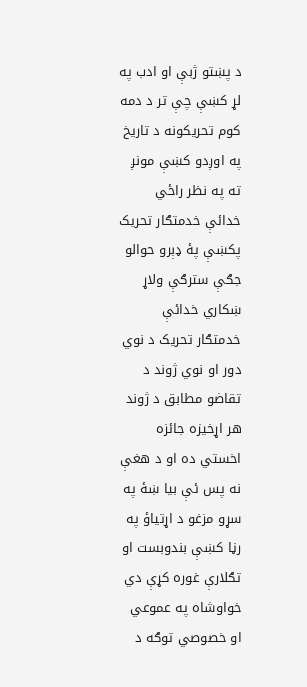د پښتو ژبې او ادب په لړ کښې چې تر د دمه کوم تحريکونه د تاريخ په اوږدو کښې مونږ ته په نظر راځي خدائې خدمتګار تحريک پکښې پۀ ډېرو حوالو جګې سترګې ولاړ ښکاري خدائې خدمتګار تحريک د نوي دور او نوي ژوند د تقاضو مطابق د ژوند هر اړخيزه جائزه اخستي ده او د هغې نه پس ئې بيا ښۀ په سړو مزغو د اړتياؤ په رڼا کښې بندوبست او تګلارې غوره کړې دي خواوشاه په عموعي او خصوصي توګه د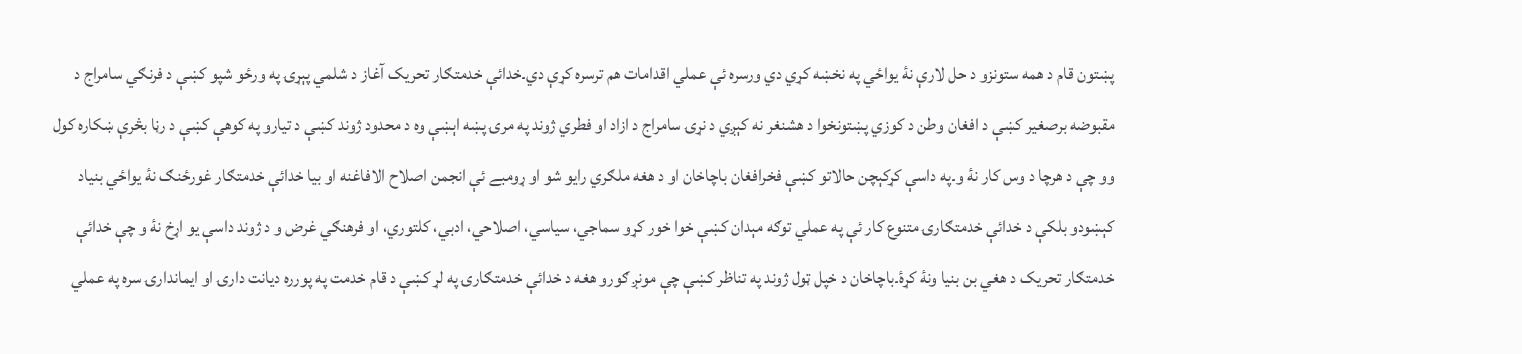پښتون قام د همه ستونزو د حل لارې نۀ يواځي په نخښه کړي دي ورسره ئې عملي اقدامات هم ترسره کړې دي۔خدائې خدمتګار تحريک آغاز د شلمي پېړۍ په ورځو شپو کښې د فرنګي سامراج د مقبوضه برصغير کښې د افغان وطن د کوزي پښتونخوا د هشنغر نه کېږي د نړۍ سامراج د ازاد او فطري ژوند په مرۍ پښه اېښې وه د محدود ژوند کښې د تيارو په کوهې کښې د رڼا بڅرې ښکاره کول وو چې د هرچا د وس کار نۀ و۔په داسې کړکېچن حالاتو کښې فخرافغان باچاخان او د هغه ملګري رايو شو او ړومبے ئې انجمن اصلاح الافاغنه او بيا خدائې خدمتګار غورځنګ نۀ يواځي بنياد کېښودو بلکې د خدائې خدمتګارۍ متنوع کار ئې په عملي توګه مېدان کښې خوا خور کړو سماجي، سياسي، اصلاحي، ادبي، کلتوري، او فرهنګي غرض و د ژوند داسې يو اړخ نۀ و چې خدائې خدمتګار تحريک د هغي بن بنيا ونۀ کړۀ۔باچاخان د خپل ټول ژوند په تناظر کښې چې مونږ ګورو هغه د خدائې خدمتګارۍ په لړ کښې د قام خدمت په پورره ديانت دارۍ او ايماندارۍ سره په عملي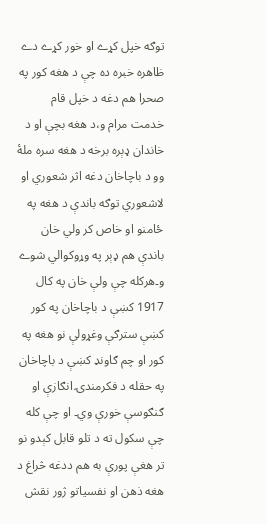توګه خپل کړے او خور کړے دے ظاهره خبره ده چې د هغه کور په صحرا هم دغه د خپل قام خدمت مرام و،د هغه بچې او د خاندان ډېره برخه د هغه سره ملۀ وو د باچاخان دغه اثر شعوري او لاشعوري توګه باندې د هغه په ځامنو او خاص کر ولي خان باندې هم ډېر په وړوکوالي شوے و۔هرکله چې ولې خان په کال 1917 کښې د باچاخان په کور کښې سترګې وغړولې نو هغه په کور او چم ګاونډ کښې د باچاخان په حقله د فکرمندۍ انګازې او ګنګوسې خورې وي۔ او چې کله چې سکول ته د تلو قابل کېدو نو تر هغې پورې به هم ددغه څراغ د هغه ذهن او نفسياتو ژور نقش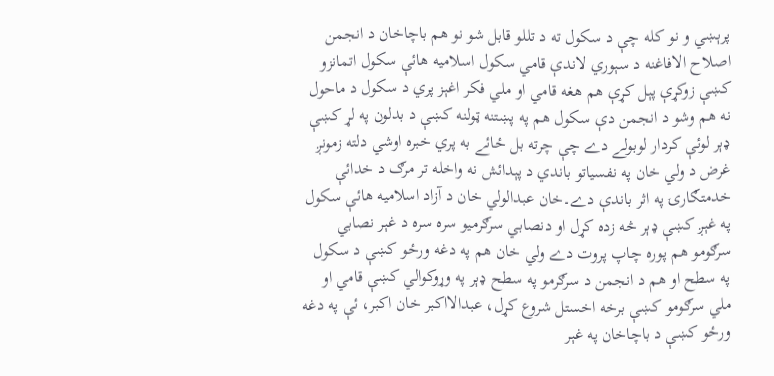پرېښي و نو کله چې د سکول ته د تللو قابل شو نو هم باچاخان د انجمن اصلاح الافاغنه د سېوري لاندې قامي سکول اسلاميه هائې سکول اتمانزو کښې زوکړې پېل کړې هم هغه قامي او ملي فکر اغېز پري د سکول د ماحول نه هم وشو د انجمن دې سکول هم په پښتنه ټولنه کښې د بدلون په لړ کښې ډېر لوئې کردار لوبولے دے چې چرته بل ځائے به پري خبره اوشي دلته زمونږ غرض د ولي خان په نفسياتو باندي د پېدائش نه واخله تر مرګ د خدائې خدمتګارۍ په اثر باندې دے۔خان عبدالولي خان د آزاد اسلاميه هائې سکول په غېږ کښې ډېر څه زده کړل او دنصابي سرګرميو سره سره د غېر نصابي سرګومو هم پوره چاپ پروت دے ولي خان هم په دغه ورځو کښې د سکول په سطح او هم د انجمن د سرګرمو په سطح ډېر په وړوکوالي کښې قامي او ملي سرګومو کښې برخه اخستل شروع کړل، عبدالااکبر خان اکبر، ئې په دغه ورځو کښې د باچاخان په غېر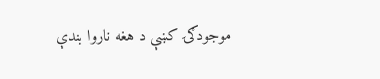موجودګۍ کښې د هغه ناروا بندې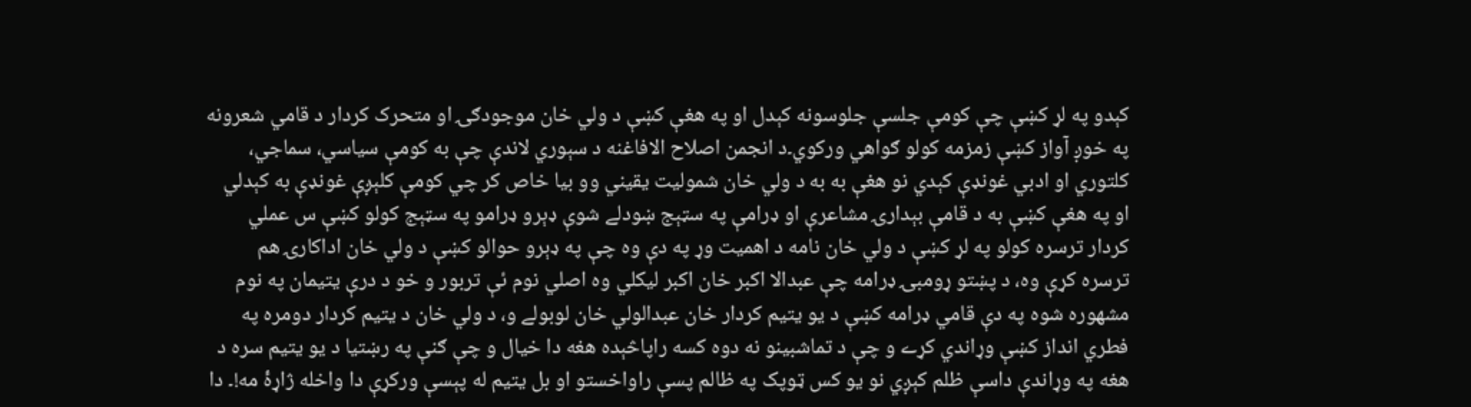کېدو په لړ کښې چې کومې جلسې جلوسونه کېدل او په هغې کښې د ولي خان موجودګۍ او متحرک کردار د قامي شعرونه په خوږ آواز کښې زمزمه کولو ګواهي ورکوي۔د انجمن اصلاح الافاغنه د سېوري لاندې چې به کومې سياسي، سماجي، کلتوري او ادبي غونډې کېدي نو هغې به به د ولي خان شموليت يقيني وو بيا خاص کر چي کومې کلېږې غونډې به کېدلي او په هغې کښې به د قامې بېدارۍ مشاعرې او ډرامې په سټېج ښودلے شوې ډېرو ډرامو په سټېج کولو کښې س عملي کردار ترسره کولو په لړ کښې د ولي خان نامه د اهميت وړ په دې وه چې په ډېرو حوالو کښې د ولي خان اداکارۍ هم ترسره کړې وه، د پښتو ړومبۍ ډرامه چې عبدالا اکبر خان اکبر ليکلي وه اصلي نوم ئې تربور و خو د درې يتيمان په نوم مشهوره شوه په دې قامي ډرامه کښې د يو يتيم کردار خان عبدالولي خان لوبولے و، د ولي خان د يتيم کردار دومره په فطري انداز کښې وړاندي کړے و چې د تماشبينو نه دوه کسه راپاڅېده هغه دا خيال و چې ګنې په رښتيا د يو يتيم سره د هغه په وړاندې داسې ظلم کېږي نو يو کس ټوپک په ظالم پسې راواخستو او بل يتيم له پېسې ورکړې دا واخله ژاړۀ مه!۔ دا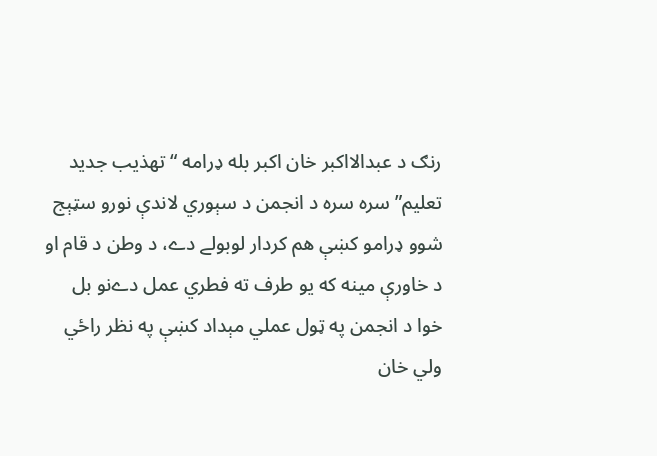رنګ د عبدالااکبر خان اکبر بله ډرامه “تهذيب جديد تعليم” سره سره د انجمن د سېوري لاندې نورو سټېج شوو ډرامو کښې هم کردار لوبولے دے، د وطن د قام او د خاورې مينه که يو طرف ته فطري عمل دےنو بل خوا د انجمن په ټول عملي مېداد کښې په نظر راځي ولي خان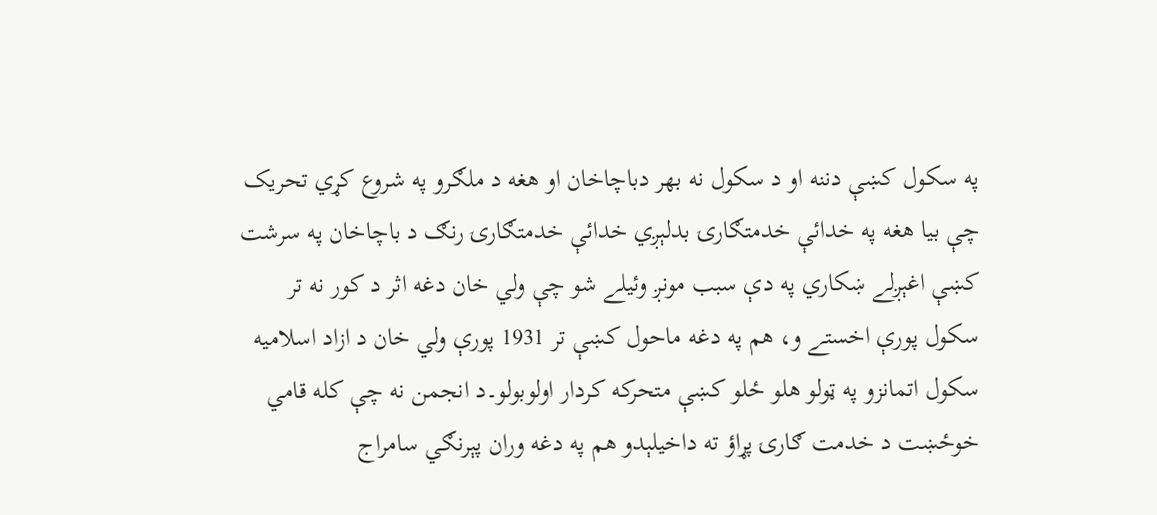په سکول کښې دننه او د سکول نه بهر دباچاخان او هغه د ملګرو په شروع کړي تحريک چې بيا هغه په خدائې خدمتګارۍ بدلېږي خدائې خدمتګارۍ رنګ د باچاخان په سرشت کښې اغېږلے ښکاري په دې سبب مونږ وئيلے شو چې ولي خان دغه اثر د کور نه تر سکول پورې اخستے و، هم په دغه ماحول کښې تر 1931 پورې ولي خان د ازاد اسلاميه سکول اتمانزو په ټولو هلو ځلو کښې متحرکه کردار اولوبولو۔د انجمن نه چې کله قامي خوځښت د خدمت ګارۍ پړاؤ ته داخيلېدو هم په دغه وران پېرنګي سامراج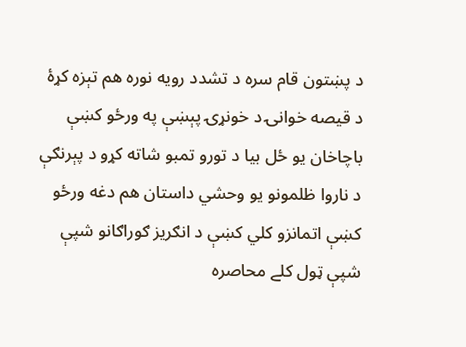د پښتون قام سره د تشدد رويه نوره هم تېزه کړۀ د قيصه خوانۍ د خونړۍ پېښې په ورځو کښې باچاخان يو ځل بيا د تورو تمبو شاته کړو د پېرنګې د ناروا ظلمونو يو وحشي داستان هم دغه ورځو کښې اتمانزو کلي کښې د انګريز ګوراګانو شپې شپې ټول کلے محاصره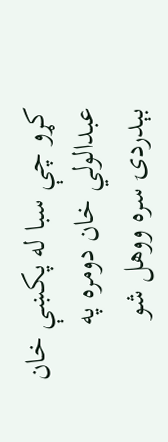کړو چې سبا له پکښې خان عبدالولي خان دومره په بېدردۍ سره ووهل شو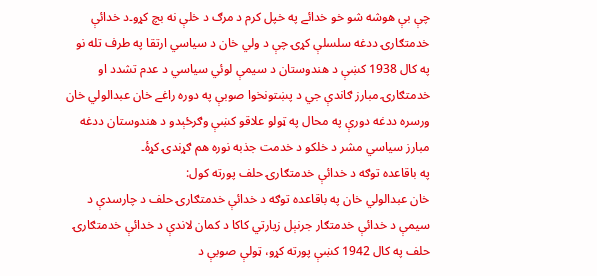چې بې هوشه شو خو خدائے په خپل کرم د مرګ د خلې نه بچ کړو۔د خدائې خدمتګارۍ ددغه سلسلې کړۍ چې د ولي خان د سياسي ارتقا په طرف تله نو په کال 1938 کښې د هندوستان د سيمې لوئي سياسي د عدم تشدد او خدمتګارۍ مبارز ګاندې جي د پښتونخوا صوبې په دوره راغے خان عبدالولي خان ورسره ددغه دورې په محال په ټولو علاقو کښې وګرځېدو د هندوستان ددغه مبارز سياسي مشر د خلکو د خدمت جذبه نوره هم ګړندۍ کړۀ۔
په باقاعده توګه د خدائې خدمتګارۍ حلف پورته کول:
خان عبدالولي خان په باقاعده توګه د خدائې خدمتګارۍ حلف د چارسدې د سيمې د خدائې خدمتګار جرنېل زيارتي کاکا د کمان لاندې د خدائې خدمتګارۍ حلف په کال 1942 کښې پورته کړو، ټولې صوبې د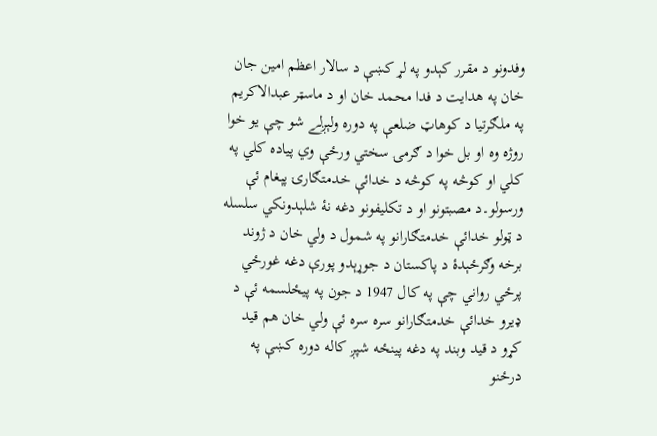وفدونو د مقرر کېدو په لړ کښې د سالار اعظم امين جان خان په هدايت د فدا محمد خان او د ماسټر عبدالاکريم په ملګرتيا د کوهاټ ضلعې په دوره ولېږلے شو چې يو خوا روژه وه او بل خوا د ګرمۍ سختي ورځې وي پياده کلي په کلي او کوڅه په کوڅه د خدائې خدمتګارۍ پېغام ئې ورسولو۔د مصبتونو او د تکليفونو دغه نۀ شلېدونکي سلسله د ټولو خدائې خدمتګارانو په شمول د ولي خان د ژوند برخه وګرځېدۀ د پاکستان د جوړېدو پورې دغه غورځي پرځي رواني چې په کال 1947 د جون په پيځلسمه ئې د ډيرو خدائې خدمتګارانو سره سره ئې ولي خان هم قيد کړو د قيد وبند په دغه پينځه شپږ کاله دوره کښې په درځنو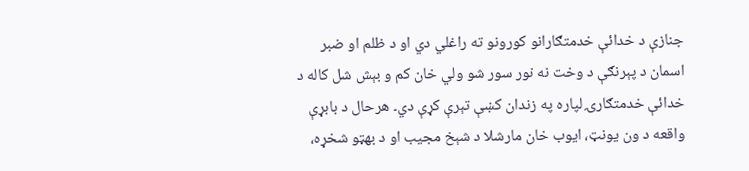جنازې د خدائې خدمتګارانو کورونو ته راغلي دي او د ظلم او ضبر اسمان د پېرنګې د وخت نه نور سور شو ولي خان کم و بېش شل کاله د خدائې خدمتګارۍ لپاره په زندان کښې تېرې کړې دي۔ هرحال د بابړې واقعه د ون يونټ، ايوب خان مارشلا د شېخ مجيب او د بهټو شخړه،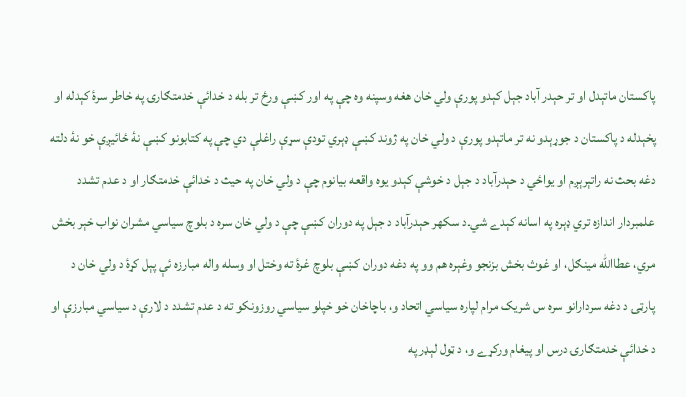پاکستان ماتېدل او تر حېدر آباد جېل کېدو پورې ولي خان هغه وسپنه وه چې په اور کښې ورځ تر بله د خدائې خدمتګارۍ په خاطر سرۀ کېدله او پخېدله د پاکستان د جوړېدو نه تر ماتېدو پورې د ولي خان په ژوند کښې ډېري تودې سړې راغلې دي چې په کتابونو کښې نۀ ځائيږې خو نۀ دلته دغه بحث نه راتېرېږم او يواځي د حېدرآباد د جېل د خوشې کېدو يوه واقعه بيانوم چې د ولي خان په حيث د خدائې خدمتګار او د عدم تشدد علمبردار اندازه تري ډېره په اسانه کېدے شي۔د سکهر حېدرآباد د جېل په دوران کښې چې د ولي خان سره د بلوچ سياسي مشران نواب خېر بخش مري، عطاالله مينګل، او غوث بخش بزنجو وغېره هم وو په دغه دوران کښې بلوچ غرۀ ته وختل او وسله واله مبارزه ئې پېل کړۀ د ولي خان د پارټۍ د دغه سردارانو سره س شريک مرام لپاره سياسي اتحاد و، باچاخان خو خپلو سياسي روزونکو ته د عدم تشدد د لارې د سياسي مبارزې او د خدائې خدمتګارۍ درس او پيغام ورکړے و، د ټول لېډر په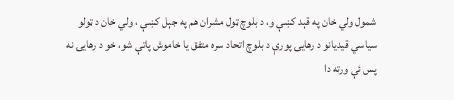شمول ولي خان په قېد کښې و، د بلوچ ټول مشران هم په جېل کښې ، ولي خان د ټولو سياسي قيديانو د رهايۍ پورې د بلوچ اتحاد سره متفق يا خاموش پاتې شو، خو د رهايۍ نه پس ئې ورته دا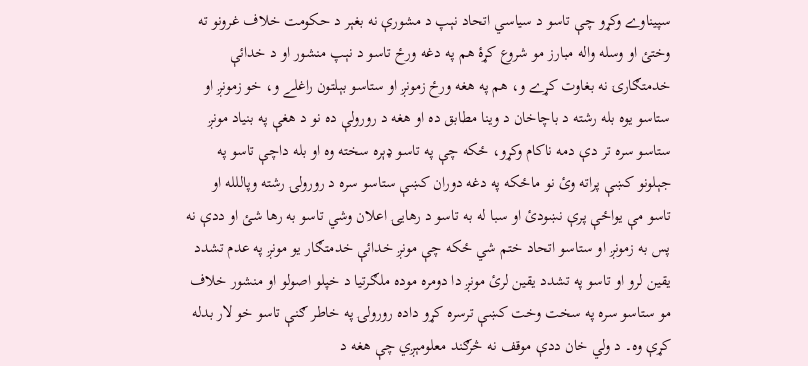سپيناوے وکړو چې تاسو د سياسي اتحاد نېپ د مشورې نه بغېر د حکومت خلاف غرونو ته وختئ او وسله واله مبارز مو شروع کړۀ هم په دغه ورځ تاسو د نېپ منشور او د خدائې خدمتګارۍ نه بغاوت کړے و، هم په هغه ورځ زمونږ او ستاسو بېلتون راغلے و، خو زمونږ او ستاسو يوه بله رشته د باچاخان د وينا مطابق ده او هغه د رورولې ده نو د هغې په بنياد مونږ ستاسو سره تر دې دمه ناکام وکړو، ځکه چې په تاسو ډېره سخته وه او بله داچې تاسو په جېلونو کښې پراته وئ نو ماځکه په دغه دوران کښې ستاسو سره د رورولۍ رشته وپاللله او تاسو مې يواځې پرې نښودئ او سبا له به تاسو د رهايۍ اعلان وشي تاسو به رها شئ او ددې نه پس به زمونږ او ستاسو اتحاد ختم شي ځکه چې مونږ خدائې خدمتګار يو مونږ په عدم تشدد يقين لرو او تاسو په تشدد يقين لرئ مونږ دا دومره موده ملګرتيا د خپلو اصولو او منشور خلاف مو ستاسو سره په سخت وخت کښې ترسره کړو داده رورولۍ په خاطر ګنې تاسو خو لار بدله کړې وه۔ د ولي خان ددې موقف نه څرګند معلومېږي چې هغه د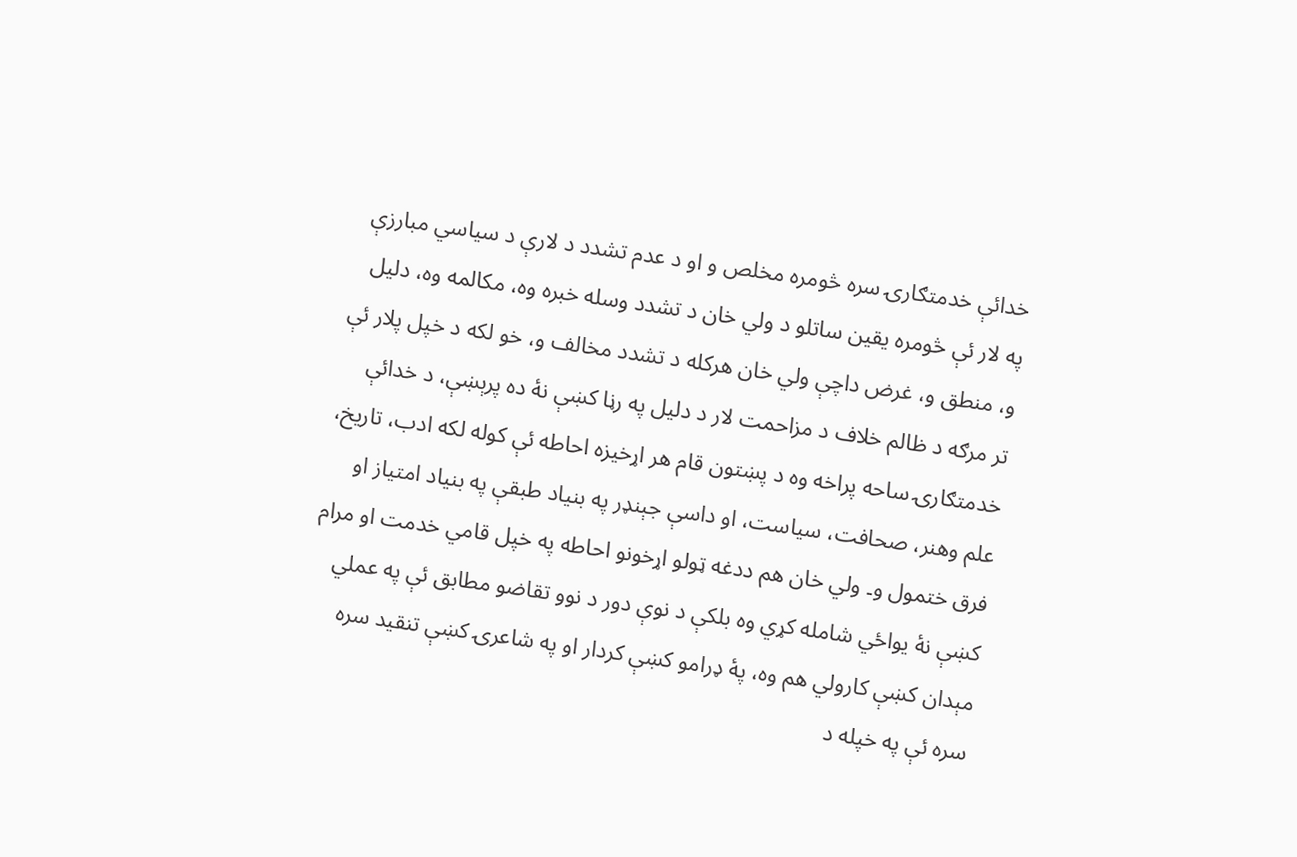خدائې خدمتګارۍ سره څومره مخلص و او د عدم تشدد د لارې د سياسي مبارزې په لار ئې څومره يقين ساتلو د ولي خان د تشدد وسله خبره وه، مکالمه وه، دليل و، منطق و، غرض داچې ولي خان هرکله د تشدد مخالف و، خو لکه د خپل پلار ئې تر مرګه د ظالم خلاف د مزاحمت لار د دليل په رڼا کښې نۀ ده پرېښې، د خدائې خدمتګارۍ ساحه پراخه وه د پښتون قام هر اړخيزه احاطه ئې کوله لکه ادب، تاريخ، علم وهنر، صحافت، سياست، او داسې جېنډر په بنياد طبقې په بنياد امتياز او فرق ختمول و۔ ولي خان هم ددغه ټولو اړخونو احاطه په خپل قامي خدمت او مرام کښې نۀ يواځي شامله کړي وه بلکې د نوې دور د نوو تقاضو مطابق ئې په عملي مېدان کښې کارولي هم وه، پۀ ډرامو کښې کردار او په شاعرۍ کښې تنقيد سره سره ئې په خپله د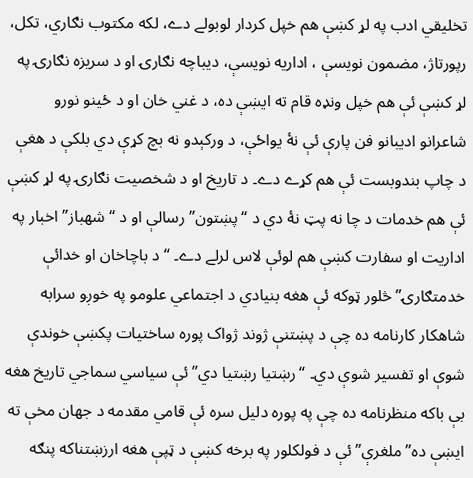تخليقي ادب په لړ کښې هم خپل کردار لوبولے دے، لکه مکتوب نګاري، تکل، رپورتاژ، مضمون نويسې ، اداريه نويسې، ديباچه نګارۍ او د سريزه نګارۍ په لړ کښې ئې هم خپل ونډه قام ته ايښې ده، د غني خان او د ځينو نورو شاعرانو اديبانو فن پارې ئې نۀ يواځې، د ورکېدو نه بچ کړې دي بلکې د هغې د چاپ بندوبست ئې هم کړے دے۔ د تاريخ او د شخصيت نګارۍ په لړ کښې ئې هم خدمات د چا نه پټ نۀ دي د “پښتون” رسالې او د “شهباز” اخبار په اداريت او سفارت کښې هم لوئې لاس لرلے دے۔ “د باچاخان او خدائې خدمتګارۍ” څلور ټوکه ئې هغه بنيادي د اجتماعي علومو په خوږو سرابه شاهکار کارنامه ده چې د پښتنې ژوند ژواک پوره ساختيات پکښې خوندې شوې او تفسير شوې دي۔ “رښتيا رښتيا دي” ئې سياسي سماجي تاريخ هغه بې باکه منظرنامه ده چې په پوره دليل سره ئې قامي مقدمه د جهان مخې ته ايښې ده” ملغرې” ئې د فولکلور په برخه کښې د ټپې هغه ارزښتناکه پنګه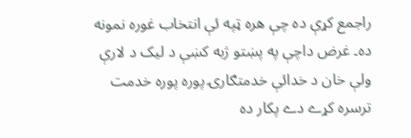راجمع کړې ده چې هره ټپه ئې انتخاب غوره نمونه ده۔ غرض داچې په پښتو ژبه کښې د ليک د لارې ولې خان د خدائې خدمتګارۍ پوره پوره خدمت ترسره کړے دے پکار ده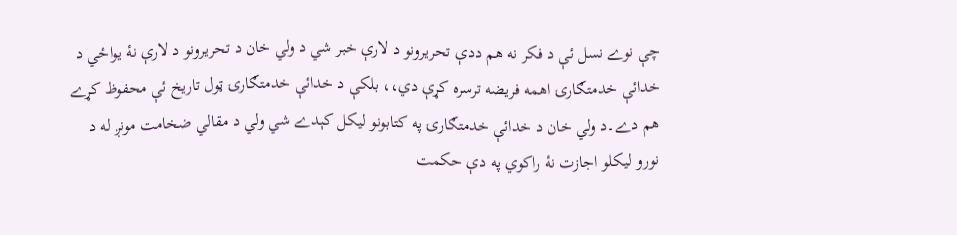چې نوے نسل ئې د فکر نه هم ددې تحريرونو د لارې خبر شي د ولي خان د تحريرونو د لارې نۀ يواځي د خدائې خدمتګارۍ اهمه فريضه ترسره کړې دي،، بلکې د خدائې خدمتګارۍ ټول تاريخ ئې محفوظ کړے هم دے۔د ولي خان د خدائې خدمتګارۍ په کتابونو ليکل کېدے شي ولي د مقالي ضخامت مونږ له د نورو ليکلو اجازت نۀ راکوي په دې حکمت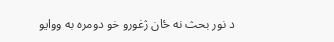د نور بحث نه ځان ژغورو خو دومره به ووايو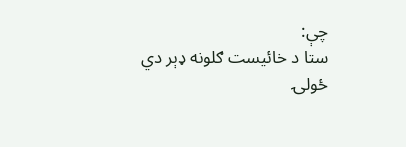چې:
ستا د خائيست ګلونه ډېر دي
ځولۍ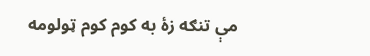مې تنګه زۀ به کوم کوم ټولومه